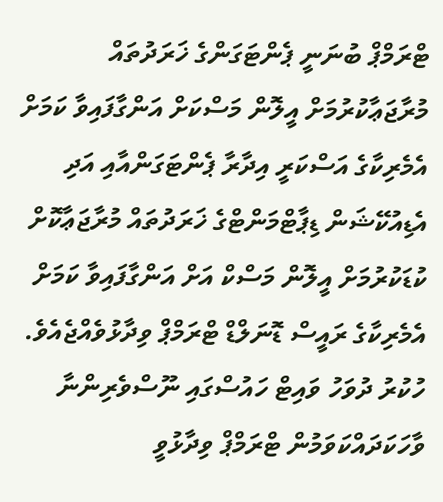ޓްރަމްޕް ބުނަނީ ޕެންޓަގަންގެ ޚަރަދުތައް މުރާޖަޢާކުރުމަށް އީލޮން މަސްކަށް އަންގާފައިވާ ކަމަށް
އެމެރިކާގެ އަސްކަރީ އިދާރާ ޕެންޓަގަންއާއި އަދި އެޑިއުކޭޝަން ޑިޕާޓްމަންޓްގެ ޚަރަދުތައް މުރާޖަޢާކޮށް ކުޑަކުރުމަށް އީލޮން މަސްކް އަށް އަންގާފައިވާ ކަމަށް އެމެރިކާގެ ރައީސް ޑޮނަލްޑް ޓްރަމްޕް ވިދާޅުވެއްޖެއެވެ.
ހުކުރު ދުވަހު ވައިޓް ހައުސްގައި ނޫސްވެރިންނާ ވާހަކަދައްކަވަމުން ޓްރަމްޕް ވިދާޅުވީ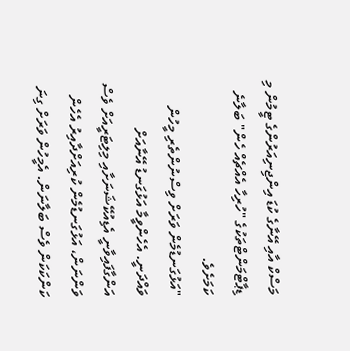މަސްކް އާއި އޭނާގެ ކުޑަ އިންޖިނިއަރުންގެ ޓީމުން މި ޑިޕާޓްމަންޓްތަކުގެ "ހުރިހާ އެއްޗެއް ހެން" ބަލާނެ ކަމަށެވެ.
"އަޅުގަނޑުމެން ވަރަށް ވިސްނުންތެރި މީހުން ވައްދަނީ. އެހެންވީމާ އަޅުގަނޑު އޭނާއަށް އަންގާފައިވާނީ އެޑިއުކޭޝަނަށާއި މިލިޓަރީއަށް ވެސް ވަންނަން، އަޅުގަނޑުމެން ކުރިއަށްދާއިރު އެހެން ކަންކަކަން ވެސް ބަލާނަން. އެމީހުން ވަރަށް ގިނަ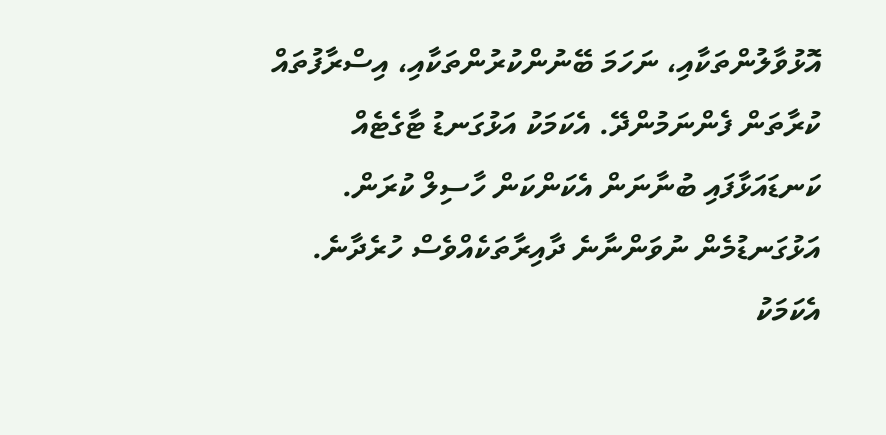އޮޅުވާލުންތަކާއި، ނަހަމަ ބޭނުންކުރުންތަކާއި، އިސްރާފުތައް ކުރާތަން ފެންނަމުންދޭ. އެކަމަކު އަޅުގަނޑު ޓާގެޓެއް ކަނޑައަޅާފައި ބުނާނަން އެކަންކަން ހާސިލް ކުރަން. އަޅުގަނޑުމެން ނުވަންނާނެ ދާއިރާތަކެއްވެސް ހުރެދާނެ. އެކަމަކު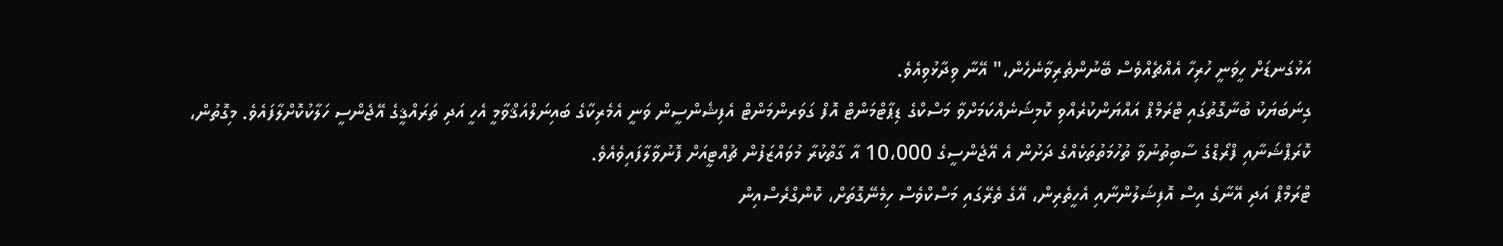އަޅުގަނޑަށް ހީވަނީ ހުރިހާ އެއްޗެއްވެސް ބޭނުންތެރިވާނެހެން،" އޭނާ ވިދާޅުވިއެވެ.
ގިނަބަޔަކު ބުނާގޮތުގައި ޓްރަމްޕް އައްޔަންކުރެއްވި ކޮމިޝަނެއްކަމަށްވާ މަސްކްގެ ޑިޕާޓްމަންޓް އޮފް ގަވަރންމަންޓް އެފިޝެންސީން ވަނީ އެމެރިކާގެ ބައިނަލްއަޤްވާމީ އެހީ އަދި ތަރައްޤީގެ އޭޖެންސީ ހަލާކުކޮށްލާފައެވެ. މިގޮތުން، ކޮރަޕްޝަނާއި ފްރޯޑްގެ ސާބިތުނުވާ ތުހުމަތުތަކެއްގެ ދަށުން އެ އޭޖެންސީގެ 10،000 އާ ގާތްކުރާ މުވައްޒަފުން ޗުއްޓީއަށް ފޮނުވާލާފައިވެއެވެ.
ޓްރަމްޕް އަދި އޭނާގެ އިސް އޮފިޝަލުންނާއި އެހީތެރިން، އޭގެ ތެރޭގައި މަސްކްވެސް ހިމެނޭގޮތަށް، ކޮންގްރެސްއިން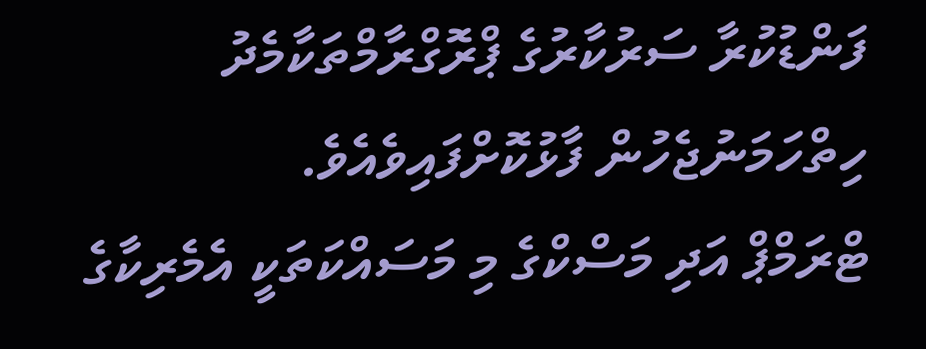ފަންޑުކުރާ ސަރުކާރުގެ ޕްރޮގްރާމްތަކާމެދު ހިތްހަމަނުޖެހުން ފާޅުކޮށްފައިވެއެވެ.
ޓްރަމްޕް އަދި މަސްކްގެ މި މަސައްކަތަކީ އެމެރިކާގެ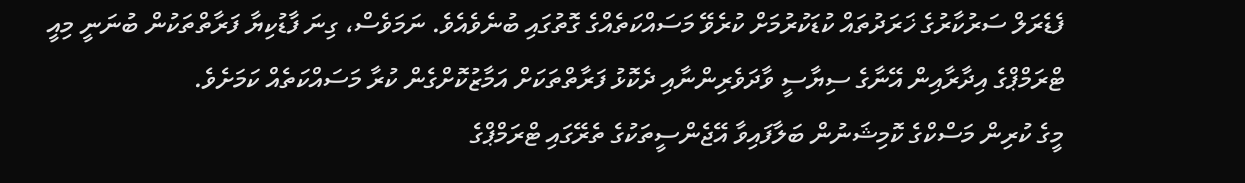ފެޑެރަލް ސަރުކާރުގެ ޚަރަދުތައް ކުޑަކުރުމަށް ކުރެވޭ މަސައްކަތެއްގެ ގޮތުގައި ބުނެވެއެވެ. ނަމަވެސް، ގިނަ ފާޑުކިޔާ ފަރާތްތަކުން ބުނަނީ މިއީ ޓްރަމްޕްގެ އިދާރާއިން އޭނާގެ ސިޔާސީ ވާދަވެރިންނާއި ދެކޮޅު ފަރާތްތަކަށް އަމާޒުކޮށްގެން ކުރާ މަސައްކަތެއް ކަމަށެވެ.
މީގެ ކުރިން މަސްކްގެ ކޮމިޝަނުން ބަލާފައިވާ އޭޖެންސީތަކުގެ ތެރޭގައި ޓްރަމްޕްގެ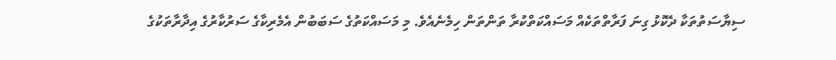ސިޔާސަތުތަކާ ދެކޮޅު ގިނަ ފަރާތްތަކެއް މަސައްކަތްކުރާ ތަންތަން ހިމެނެއެވެ. މި މަސައްކަތުގެ ސަބަބުން އެމެރިކާގެ ސަރުކާރުގެ އިދާރާތަކުގެ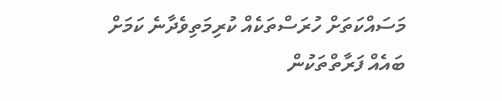މަސައްކަތަށް ހުރަސްތަކެއް ކުރިމަތިވެދާނެ ކަމަށް ބައެއް ފަރާތްތަކުން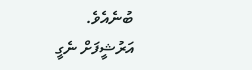ބުނެއެވެ.
އަރުޝީފަށް ނެގީ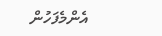އެންމެފަހުން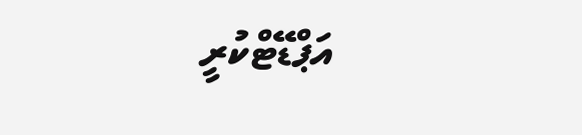އަޕްޑޭޓްކުރީ